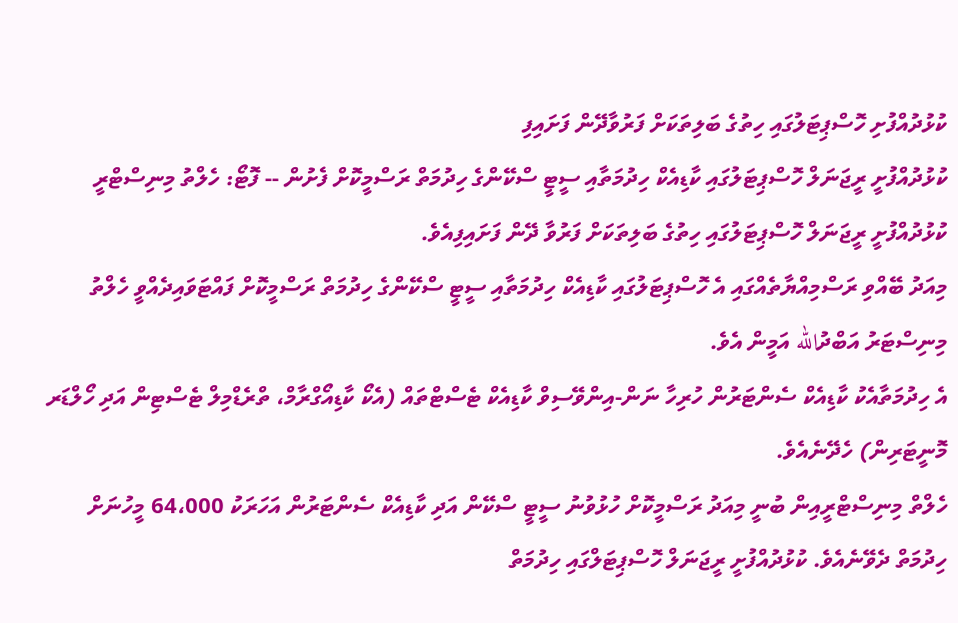ކުޅުދުއްފުށި ހޮސްޕިޓަލުގައި ހިތުގެ ބަލިތަކަށް ފަރުވާދޭން ފަށައިފި
ކުޅުދުއްފުށީ ރީޖަނަލް ހޮސްޕިޓަލުގައި ކާޑިއެކް ހިދުމަތާއި ސީޓީ ސްކޭންގެ ހިދުމަތް ރަސްމީކޮށް ފެށުން -- ފޮޓޯ: ހެލްތު މިނިސްޓްރީ
ކުޅުދުއްފުށީ ރީޖަނަލް ހޮސްޕިޓަލުގައި ހިތުގެ ބަލިތަކަށް ފަރުވާ ދޭން ފަށައިފިއެވެ.
މިއަދު ބޭއްވި ރަސްމިއްޔާތެއްގައި އެ ހޮސްޕިޓަލުގައި ކާޑިއެކް ހިދުމަތާއި ސީޓީ ސްކޭންގެ ހިދުމަތް ރަސްމީކޮށް ފައްޓަވައިދެއްވީ ހެލްތު މިނިސްޓަރު އަބްދުالله އަމީން އެވެ.
އެ ހިދުމަތާއެކު ކާޑިއެކް ސެންޓަރުން ހުރިހާ ނަން-އިންވޭސިވް ކާޑިއެކް ޓެސްޓްތައް (އެކޯ ކާޑިއޯގްރާމް، ތްރެޑްމިލް ޓެސްޓިން އަދި ހޯލްޑަރ މޮނީޓަރިން) ހެދޭނެއެވެ.
ހެލްތް މިނިސްޓްރީއިން ބުނީ މިއަދު ރަސްމީކޮށް ހުޅުވުނު ސީޓީ ސްކޭން އަދި ކާޑިއެކް ސެންޓަރުން އަހަރަކު 64،000 މީހުނަށް ހިދުމަތް ދެވޭނެއެވެ. ކުޅުދުއްފުށީ ރީޖަނަލް ހޮސްޕިޓަލްގައި ހިދުމަތް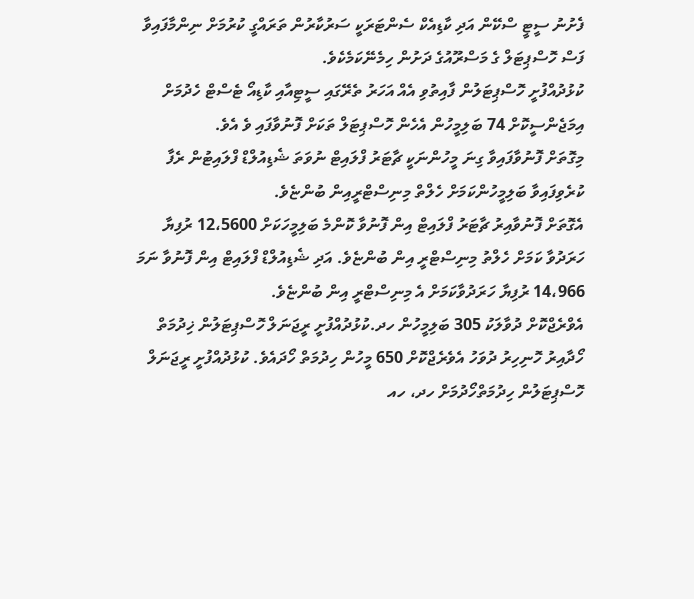ފެށުނު ސީޓީ ސްކޭން އަދި ކާޑިއެކް ސެންޓަރަކީ ސަރުކާރުން ތަރައްގީ ކުރުމަށް ނިންމާފައިވާ ފަސް ހޮސްޕިޓަލް ގެ މަސްރޫއުގެ ދަށުން ހިމެނޭކަމެކެވެ.
ކުޅުދުއްފުށީ ހޮސްޕިޓަލުން ފާއިތުވި އެއް އަހަރު ތެރޭގައި ސީޓިއާއި ކާޑިއޯ ޓެސްޓް ހެދުމަށް އިމަޖެންސީކޮށް 74 ބަލިމީހުން އެހެން ހޮސްޕިޓަލް ތަކަށް ފޮނުވާފައި ވެ އެވެ.
މިގޮތަށް ފޮނުވާފައިވާ ގިނަ މީހުންނަކީ ޗާޓަރު ފްލައިޓް ނުވަތަ ޝެޑިއުލްޑް ފްލައިޓުން ރެފާ ކުރެވިފައިވާ ބަލިމީހުންކަމަށް ހެލްތް މިނިސްޓްރީއިން ބުންޏެވެ.
އެގޮތަށް ފޮނުވާއިރު ޗާޓަރު ފްލައިޓް އިން ފޮނުވާ ކޮންމެ ބަލިމީހަކަށް 12،5600 ރުފިޔާ ހަރަދުވާ ކަމަށް ހެލްތު މިނިސްޓްރީ އިން ބުންޏެވެ. އަދި ޝެޑިއުލްޑް ފްލައިޓް އިން ފޮނުވާ ނަމަ 14،966 ރުފިޔާ ހަރަދުވާކަމަށް އެ މިނިސްޓްރީ އިން ބުންޏެވެ.
އެވްރެޖްކޮށް ދުވާލަކު 305 ބަލިމީހުން ހދ.ކުޅުދުއްފުށީ ރީޖަނަލް ހޮސްޕިޓަލުން ޚިދުމަތް ހޯދާއިރު ހޮނިހިރު ދުވަހު އެވެރެޖްކޮށް 650 މީހުން ހިދުމަތް ހޯދައެވެ. ކުޅުދުއްފުށީ ރީޖަނަލް ހޮސްޕިޓަލުން ހިދުމަތްހޯދުމަށް ހދ، ހއ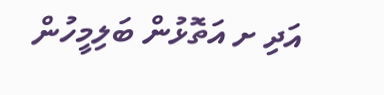އަދި ށ އަތޮޅުން ބަލިމީހުން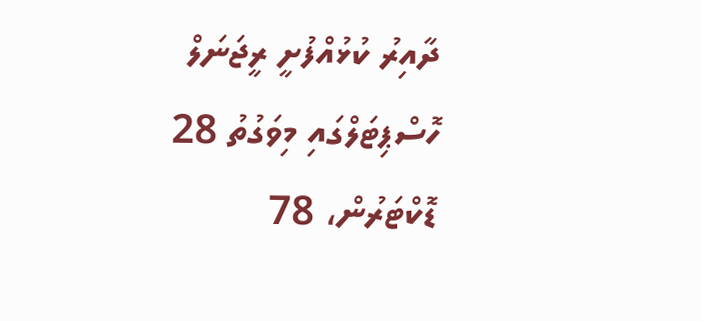ދާއިރު ކުޅުއްފުށީ ރީޖަނަލް ހޮސްޕިޓަލްގައި މިވަގުތު 28 ޑޮކްޓަރުން، 78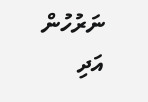ނަރުހުން އަދި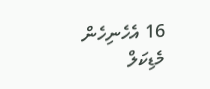16 އެހެނިހެން މެޑިކަލް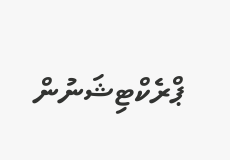ޕްރެކްޓިޝަނުން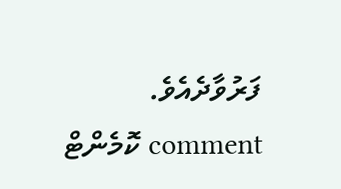ފަރުވާދެއެވެ.
comment ކޮމެންޓް